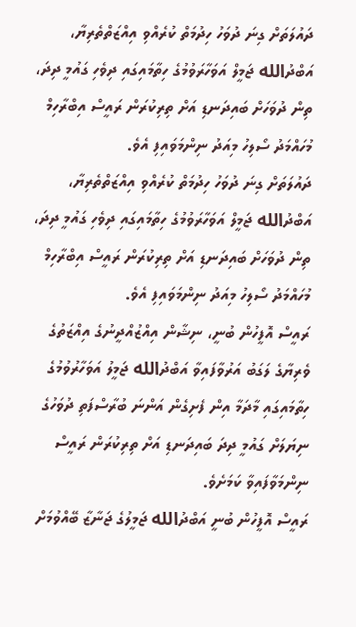ދައުލަތަށް ގިނަ ދުވަހު ހިދުމަތް ކުރެއްވި އިއްޒަތްތެރިޔާ، އަބްދުالله ޖަމީލް އަވަހާރަވުމުގެ ހިތާމައިގައި ދިވެހި ގައުމީ ދިދަ، ތިން ދުވަހަށް ބައިދަނޑި އަށް ތިރިކުރަން ރައީސް އިބްރާހިމް މުހައްމަދު ސޯލިހު މިއަދު ނިންމަވައިފި އެވެ.
ދައުލަތަށް ގިނަ ދުވަހު ހިދުމަތް ކުރެއްވި އިއްޒަތްތެރިޔާ، އަބްދުالله ޖަމީލް އަވަހާރަވުމުގެ ހިތާމައިގައި ދިވެހި ގައުމީ ދިދަ، ތިން ދުވަހަށް ބައިދަނޑި އަށް ތިރިކުރަން ރައީސް އިބްރާހިމް މުހައްމަދު ސޯލިހު މިއަދު ނިންމަވައިފި އެވެ.
ރައީސް އޮފީހުން ބުނީ، ނިޝާން އިއްޒުއްދީނުގެ އިއްޒަތުގެ ވެރިޔާގެ ލަގަބު އަރުވާފައިވާ އަބްދުالله ޖަމީލު އަވަހާރުވުމުގެ ހިތާމައިގައި މާދަމާ އިން ފެށިގެން އަންނަ ބުރާސްފަތި ދުވަހުގެ ނިޔަލަށް ގައުމީ ދިދަ ބައިދަނޑި އަށް ތިރިކުރަން ރައީސް ނިންމަވާފައިވާ ކަމަށެވެ.
ރައީސް އޮފީހުން ބުނީ އަބްދުالله ޖަމީލުގެ ޖަނާޒާ ބޭއްވުމަށް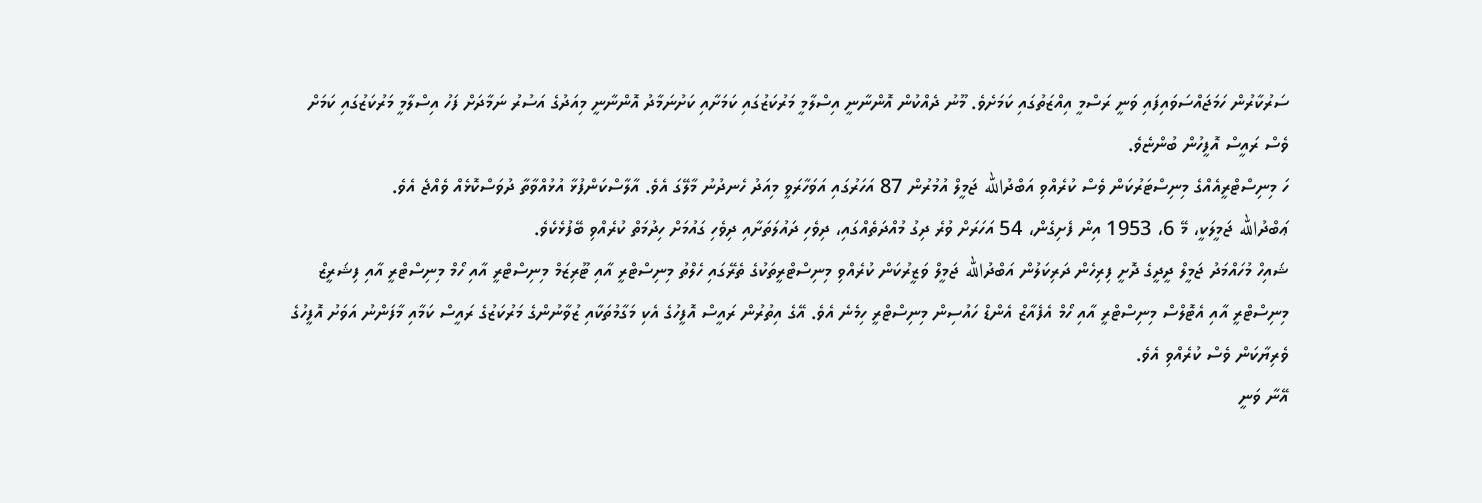ސަރުކާރުން ހަމަޖައްސަވައިފައި ވަނީ ރަސްމީ އިއްޒަތުގައި ކަމަށެވެ. މޫނު ދެއްކުން އޮންނާނީ އިސްލާމީ މަރުކަޒުގައި ކަމަށާއި ކަށުނަމާދު އޮންނާނީ މިއަދުގެ އަސުރު ނަމާދަށް ފަހު އިސްލާމީ މަރުކަޒުގައި ކަމަށް ވެސް ރައީސް އޮފީހުން ބުންޏެވެ.
ހަ މިނިސްޓްރީއެއްގެ މިނިސްޓަރުކަން ވެސް ކުރެއްވި އަބްދުالله ޖަމީލް އުމުރުން 87 އަހަރުގައި އަވަހާރަވީ މިއަދު ހެނދުނު މާލޭގަ އެވެ. އާލާސްކަންފުޅާ އުޅުއްވާތާ ދުވަސްކޮޅެއް ވެއްޖެ އެވެ.
ޢަބްދުالله ޖަމީލަކީ، މޭ 6، 1953 އިން ފެށިގެން، 54 އަހަރަށް ވުރެ ދިގު މުއްދަތެއްގައި، ދިވެހި ދައުލަތަށާއި ދިވެހި ގައުމަށް ހިދުމަތް ކުރެއްވި ބޭފުޅެކެވެ.
ޝައިހް މުހައްމަދު ޖަމީލް ދީދީގެ ދޮށީ ފިރިހެން ދަރިކަލުން އަބްދުالله ޖަމީލް ވަޒީރުކަން ކުރެއްވި މިނިސްޓްރީތަކުގެ ތެރޭގައި ހެލްތު މިނިސްޓްރީ އާއި ޓޫރިޒަމް މިނިސްޓްރީ އާއި ހޯމް މިނިސްޓްރީ އާއި ފިޝަރީޒް މިނިސްޓްރީ އާއި އެޓޮލްސް މިނިސްޓްރީ އާއި ހޯމް އެފެއާޒް އެންޑް ހައުސިން މިނިސްޓްރީ ހިމެނެ އެވެ. އޭގެ އިތުރުން ރައީސް އޮފީހުގެ އެކި މަގާމުތަކާއި ޒުވާނުންގެ މަރުކަޒުގެ ރައީސް ކަމާއި މާފަންނު އަވަށު އޮފީހުގެ ވެރިޔާކަން ވެސް ކުރެއްވި އެވެ.
އޭނާ ވަނީ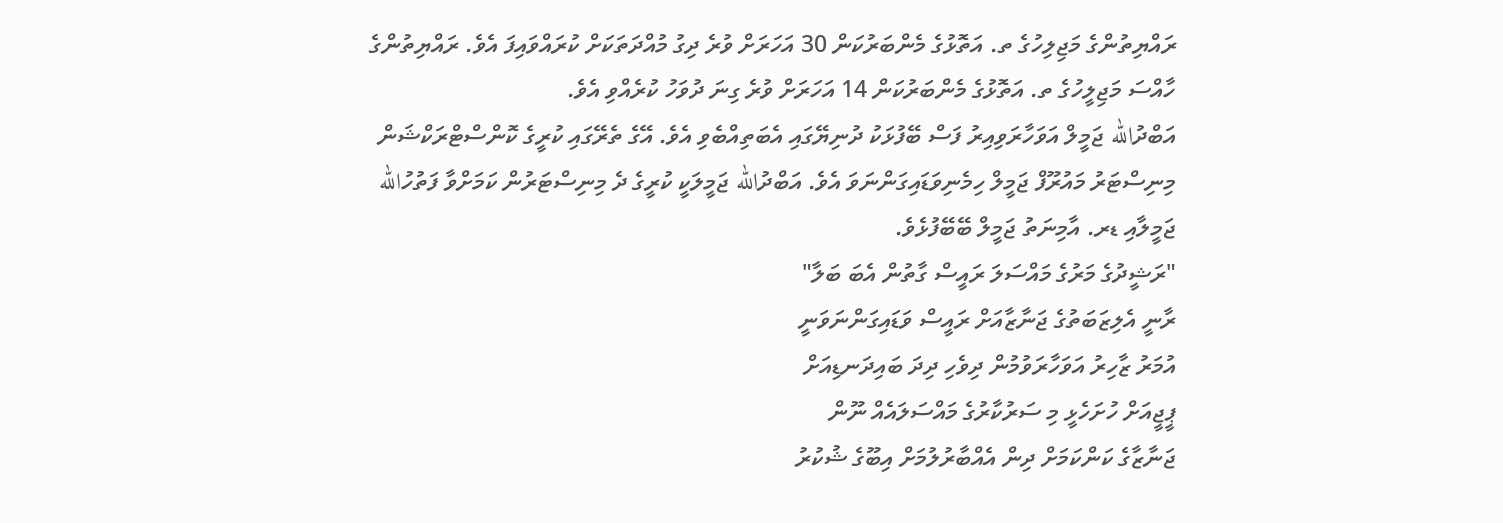ރައްޔިތުންގެ މަޖިލިހުގެ ތ. އަތޮޅުގެ މެންބަރުކަން 30 އަހަރަށް ވުރެ ދިގު މުއްދަތަކަށް ކުރައްވައިފަ އެވެ. ރައްޔިތުންގެ ހާއްސަ މަޖިލީހުގެ ތ. އަތޮޅުގެ މެންބަރުކަން 14 އަހަރަށް ވުރެ ގިނަ ދުވަހު ކުރެއްވި އެވެ.
އަބްދުالله ޖަމީލް އަވަހާރަވިއިރު ފަސް ބޭފުޅަކު ދުނިޔޭގައި އެބަތިއްބެވި އެވެ. އޭގެ ތެރޭގައި ކުރީގެ ކޮންސްޓްރަކްޝަން މިނިސްޓަރު މައުރޫފް ޖަމީލް ހިމެނިވަޑައިގަންނަވަ އެވެ. އަބްދުالله ޖަމީލަކީ ކުރީގެ ދެ މިނިސްޓަރުން ކަމަށްވާ ފަތުހުالله ޖަމީލާއި ޑރ. އާމިނަތު ޖަމީލް ބޭބޭފުޅެވެ.
"ރަޝީދުގެ މަރުގެ މައްސަލަ ރައީސް ގާތުން އެބަ ބަލާ"
ރާނީ އެލިޒަބަތުގެ ޖަނާޒާއަށް ރައީސް ވަޑައިގަންނަވަނީ
އުމަރު ޒާހިރު އަވަހާރަވުމުން ދިވެހި ދިދަ ބައިދަނޑިއަށް
ޕީޖީއަށް ހުށަހެޅީ މި ސަރުކާރުގެ މައްސަލައެއް ނޫން
ޖަނާޒާގެ ކަންކަމަށް ދިން އެއްބާރުލުމަށް އިބޫގެ ޝުކުރު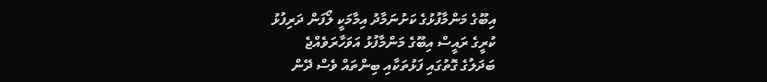އިބޫގެ މަންމާފުޅުގެ ކަށުނަމާދު އިމާމަކީ ލޯފަން ދަރިފުޅު
ކުރީގެ ރައީސް އިބޫގެ މަންމާފުޅު އަވަހާރަވެއްޖެ
ބަދަލުގެ ގޮތުގައި ފަޅުތަކާއި ބިންތައް ވެސް ދޭން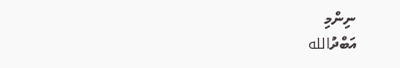ނިންމި
އަބްދުالله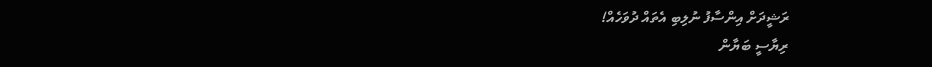ރަޝީދަށް އިންސާފު ނުލިބި އެތައް ދުވަހެއް!
ރިޔާސީ ބަޔާން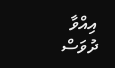އިއްވާ ދުވަސް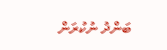ބަންދު ނުކުރަން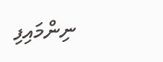ނިންމައިފި